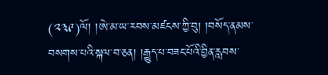(༢༣༩)ལོ། །ཨེ་མ་ཡ་རབས་མཛངས་ཀྱི་བུ། །བསོད་ནམས་བསགས་པའི་སྐལ་བ་ཅན། །རྒྱུད་པ་བཟང་པོའི་བྱིན་རླབས་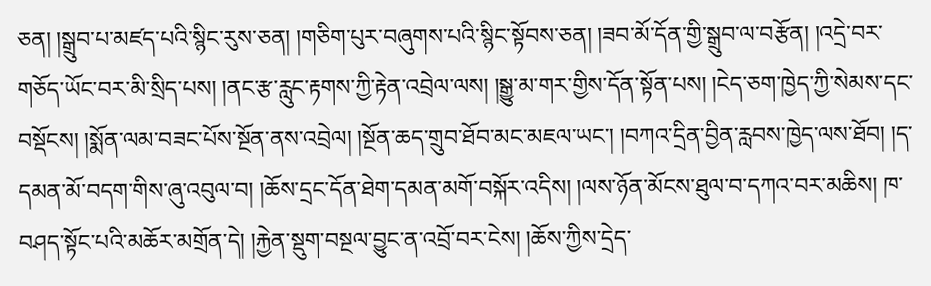ཅན། །སྒྲུབ་པ་མཛད་པའི་སྙིང་རུས་ཅན། །གཅིག་པུར་བཞུགས་པའི་སྙིང་སྟོབས་ཅན། །ཟབ་མོ་དོན་གྱི་སྒྲུབ་ལ་བརྩོན། །འདྲེ་བར་གཅོད་ཡོང་བར་མི་སྲིད་པས། །ནང་རྩ་རླུང་རྟགས་ཀྱི་རྟེན་འབྲེལ་ལས། །སྒྱུ་མ་གར་གྱིས་དོན་སྟོན་པས། །ངེད་ཅག་ཁྱེད་ཀྱི་སེམས་དང་བསྡོངས། །སྨོན་ལམ་བཟང་པོས་སྔོན་ནས་འབྲེལ། །སྔོན་ཆད་གྲུབ་ཐོབ་མང་མཇལ་ཡང་། །བཀའ་དྲིན་བྱིན་རླབས་ཁྱེད་ལས་ཐོབ། །ད་དམན་མོ་བདག་གིས་ཞུ་འབུལ་བ། །ཆོས་དྲང་དོན་ཐེག་དམན་མགོ་བསྐོར་འདིས། །ལས་ཉོན་མོངས་ཐུལ་བ་དཀའ་བར་མཆིས། ཁ་བཤད་སྟོང་པའི་མཆོར་མགྲོན་དེ། །རྐྱེན་སྡུག་བསྔལ་བྱུང་ན་འབྲོ་བར་ངེས། །ཆོས་ཀྱིས་དྲེད་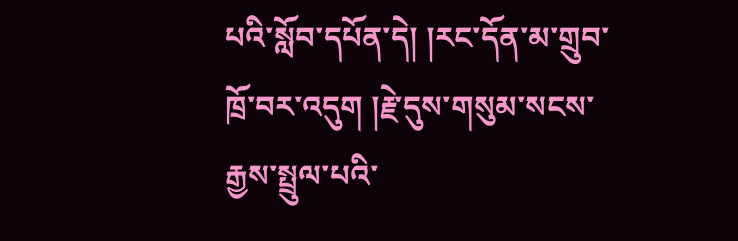པའི་སློབ་དཔོན་དེ། །རང་དོན་མ་གྲུབ་ཁྲོ་བར་འདུག །རྗེ་དུས་གསུམ་སངས་རྒྱས་སྤྲུལ་པའི་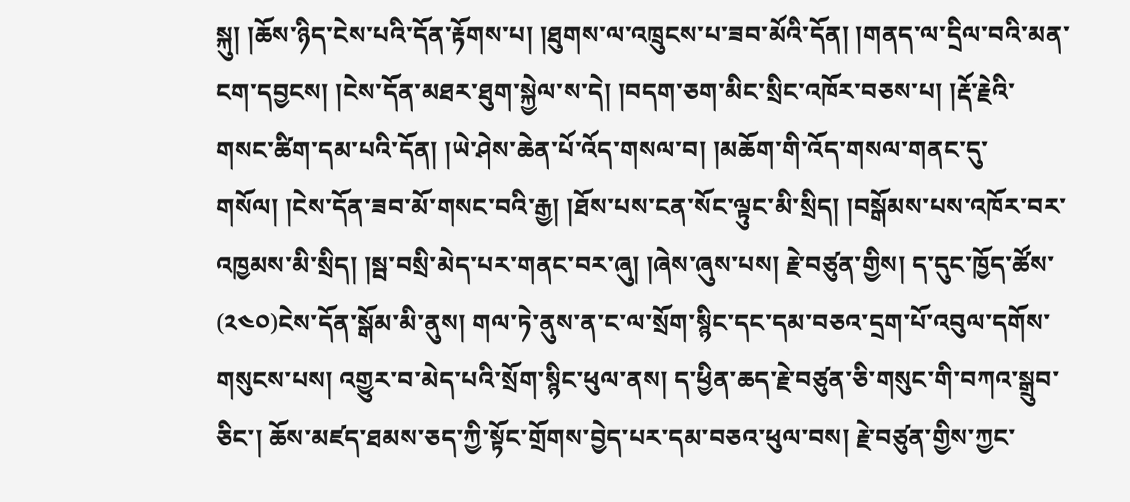སྐུ། །ཆོས་ཉིད་ངེས་པའི་དོན་རྟོགས་པ། །ཐུགས་ལ་འཁྲུངས་པ་ཟབ་མོའི་དོན། །གནད་ལ་དྲིལ་བའི་མན་ངག་དབྱངས། །ངེས་དོན་མཐར་ཐུག་སྐྱེལ་ས་དེ། །བདག་ཅག་མིང་སྲིང་འཁོར་བཅས་པ། །རྡོ་རྗེའི་གསང་ཚིག་དམ་པའི་དོན། །ཡེ་ཤེས་ཆེན་པོ་འོད་གསལ་བ། །མཆོག་གི་འོད་གསལ་གནང་དུ་གསོལ། །ངེས་དོན་ཟབ་མོ་གསང་བའི་རྒྱ། །ཐོས་པས་ངན་སོང་ལྟུང་མི་སྲིད། །བསྒོམས་པས་འཁོར་བར་འཁྱམས་མི་སྲིད། །སྦ་བསྲི་མེད་པར་གནང་བར་ཞུ། །ཞེས་ཞུས་པས། རྗེ་བཙུན་གྱིས། ད་དུང་ཁྱོད་ཚོས་
(༢༤༠)ངེས་དོན་སྒོམ་མི་ནུས། གལ་ཏེ་ནུས་ན་ང་ལ་སྲོག་སྙིང་དང་དམ་བཅའ་དྲག་པོ་འབུལ་དགོས་གསུངས་པས། འགྱུར་བ་མེད་པའི་སྲོག་སྙིང་ཕུལ་ནས། ད་ཕྱིན་ཆད་རྗེ་བཙུན་ཅི་གསུང་གི་བཀའ་སྒྲུབ་ཅིང་། ཆོས་མཛད་ཐམས་ཅད་ཀྱི་སྟོང་གྲོགས་བྱེད་པར་དམ་བཅའ་ཕུལ་བས། རྗེ་བཙུན་གྱིས་ཀྱང་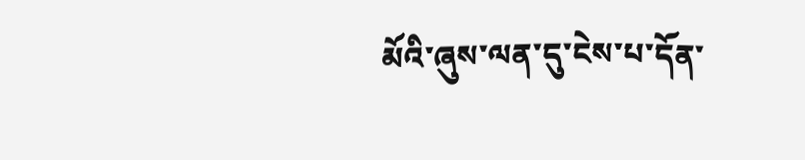མོའི་ཞུས་ལན་དུ་ངེས་པ་དོན་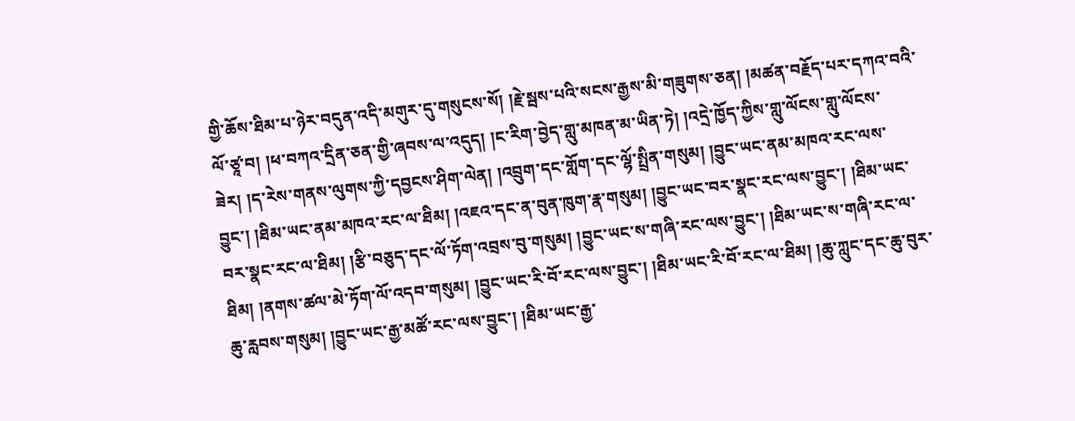གྱི་ཆོས་ཐིམ་པ་ཉེར་བདུན་འདི་མགུར་དུ་གསུངས་སོ། །རྗེ་སྦས་པའི་སངས་རྒྱས་མི་གཟུགས་ཅན། །མཚན་བརྗོད་པར་དཀའ་བའི་ལོ་ཙཱ་བ། །ཕ་བཀའ་དྲིན་ཅན་གྱི་ཞབས་ལ་འདུད། །ང་རིག་བྱེད་གླུ་མཁན་མ་ཡིན་ཏེ། །འདྲེ་ཁྱོད་ཀྱིས་གླུ་ལོངས་གླུ་ལོངས་ཟེར། །ད་རེས་གནས་ལུགས་ཀྱི་དབྱངས་ཤིག་ལེན། །འབྲུག་དང་གློག་དང་ལྷོ་སྤྲིན་གསུམ། །བྱུང་ཡང་ནམ་མཁའ་རང་ལས་བྱུང་། །ཐིམ་ཡང་ནམ་མཁའ་རང་ལ་ཐིམ། །འཇའ་དང་ན་བུན་ཁུག་རྣ་གསུམ། །བྱུང་ཡང་བར་སྣང་རང་ལས་བྱུང་། །ཐིམ་ཡང་བར་སྣང་རང་ལ་ཐིམ། །རྩི་བཅུད་དང་ལོ་ཏོག་འབྲས་བུ་གསུམ། །བྱུང་ཡང་ས་གཞི་རང་ལས་བྱུང་། །ཐིམ་ཡང་ས་གཞི་རང་ལ་ཐིམ། །ནགས་ཚལ་མེ་ཏོག་ལོ་འདབ་གསུམ། །བྱུང་ཡང་རི་བོ་རང་ལས་བྱུང་། །ཐིམ་ཡང་རི་བོ་རང་ལ་ཐིམ། །ཆུ་ཀླུང་དང་ཆུ་བུར་ཆུ་རླབས་གསུམ། །བྱུང་ཡང་རྒྱ་མཚོ་རང་ལས་བྱུང་། །ཐིམ་ཡང་རྒྱ་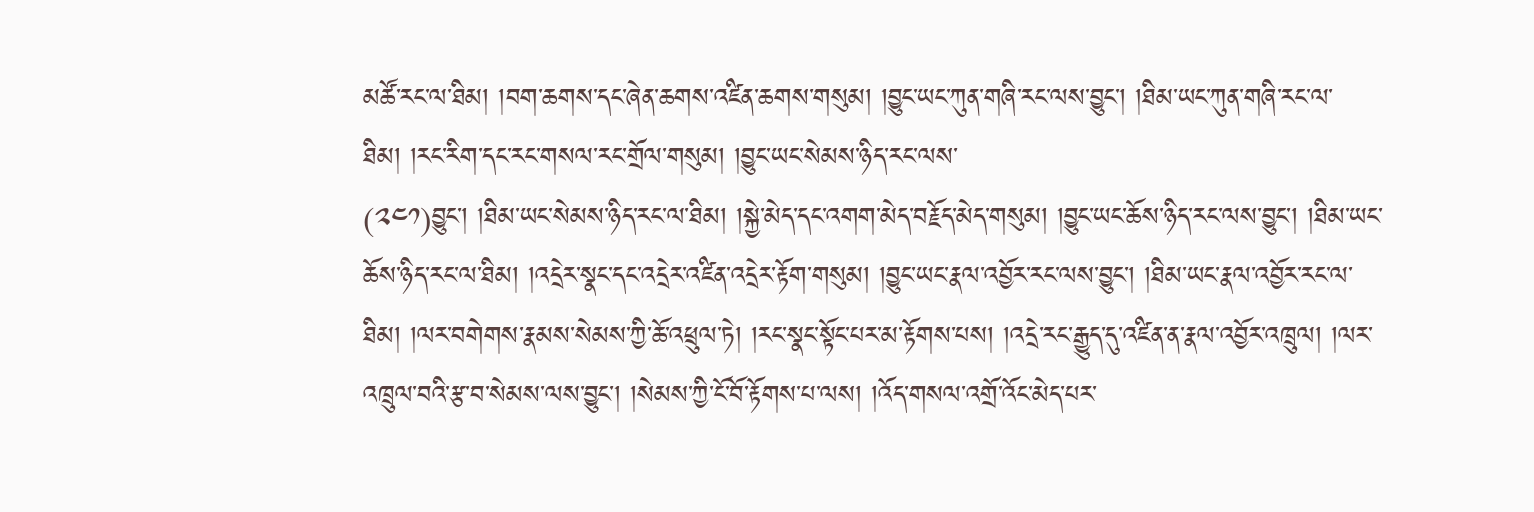མཚོ་རང་ལ་ཐིམ། །བག་ཆགས་དང་ཞེན་ཆགས་འཛིན་ཆགས་གསུམ། །བྱུང་ཡང་ཀུན་གཞི་རང་ལས་བྱུང་། །ཐིམ་ཡང་ཀུན་གཞི་རང་ལ་ཐིམ། །རང་རིག་དང་རང་གསལ་རང་གྲོལ་གསུམ། །བྱུང་ཡང་སེམས་ཉིད་རང་ལས་
(༢༤༡)བྱུང་། །ཐིམ་ཡང་སེམས་ཉིད་རང་ལ་ཐིམ། །སྐྱེ་མེད་དང་འགག་མེད་བརྗོད་མེད་གསུམ། །བྱུང་ཡང་ཆོས་ཉིད་རང་ལས་བྱུང་། །ཐིམ་ཡང་ཆོས་ཉིད་རང་ལ་ཐིམ། །འདྲེར་སྣང་དང་འདྲེར་འཛིན་འདྲེར་རྟོག་གསུམ། །བྱུང་ཡང་རྣལ་འབྱོར་རང་ལས་བྱུང་། །ཐིམ་ཡང་རྣལ་འབྱོར་རང་ལ་ཐིམ། །ལར་བགེགས་རྣམས་སེམས་ཀྱི་ཆོ་འཕྲུལ་ཏེ། །རང་སྣང་སྟོང་པར་མ་རྟོགས་པས། །འདྲེ་རང་རྒྱུད་དུ་འཛིན་ན་རྣལ་འབྱོར་འཁྲུལ། །ལར་འཁྲུལ་བའི་རྩ་བ་སེམས་ལས་བྱུང་། །སེམས་ཀྱི་ངོ་བོ་རྟོགས་པ་ལས། །འོད་གསལ་འགྲོ་འོང་མེད་པར་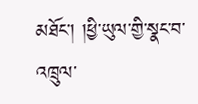མཐོང་། །ཕྱི་ཡུལ་གྱི་སྣང་བ་འཁྲུལ་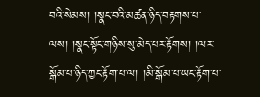བའི་སེམས། །སྣང་བའི་མཚན་ཉིད་བརྟགས་པ་ལས། །སྣང་སྟོང་གཉིས་སུ་མེད་པར་རྟོགས། །ལར་སྒོམ་པ་ཉིད་ཀྱང་རྟོག་པ་ལ། །མི་སྒོམ་པ་ཡང་རྟོག་པ་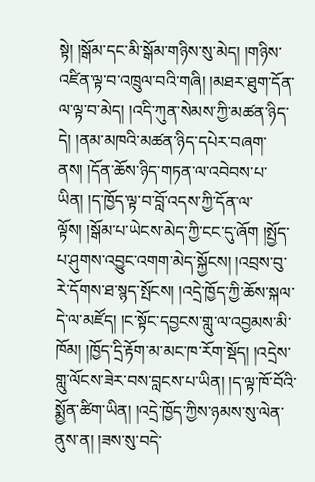སྟེ། །སྒོམ་དང་མི་སྒོམ་གཉིས་སུ་མེད། །གཉིས་འཛིན་ལྟ་བ་འཁྲུལ་བའི་གཞི། །མཐར་ཐུག་དོན་ལ་ལྟ་བ་མེད། །འདི་ཀུན་སེམས་ཀྱི་མཚན་ཉིད་དེ། །ནམ་མཁའི་མཚན་ཉིད་དཔེར་བཞག་ནས། །དོན་ཆོས་ཉིད་གཏན་ལ་འབེབས་པ་ཡིན། །ད་ཁྱོད་ལྟ་བ་བློ་འདས་ཀྱི་དོན་ལ་ལྟོས། །སྒོམ་པ་ཡེངས་མེད་ཀྱི་ངང་དུ་ཞོག །སྤྱོད་པ་ཤུགས་འབྱུང་འགག་མེད་སྐྱོངས། །འབྲས་བུ་རེ་དོགས་ཐ་སྙད་སྤོངས། །འདྲེ་ཁྱོད་ཀྱི་ཆོས་སྐལ་དེ་ལ་མཛོད། །ང་སྟོང་དབྱངས་གླུ་ལ་འབྱམས་མི་ཁོམ། །ཁྱོད་དྲི་རྟོག་མ་མང་ཁ་རོག་སྡོད། །འདྲེས་གླུ་ལོངས་ཟེར་བས་བླངས་པ་ཡིན། །ད་ལྟ་ཁོ་བོའི་སྨྱོན་ཚིག་ཡིན། །འདྲེ་ཁྱོད་ཀྱིས་ཉམས་སུ་ལེན་ནུས་ན། །ཟས་སུ་བདེ་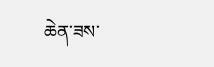ཆེན་ཟས་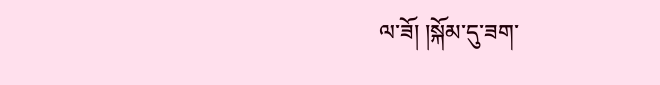ལ་ཟོ། །སྐོམ་དུ་ཟག་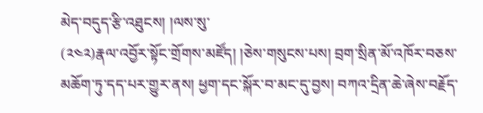མེད་བདུད་རྩི་འཐུངས། །ལས་སུ་
(༢༤༢)རྣལ་འབྱོར་སྟོང་གྲོགས་མཛོད། །ཅེས་གསུངས་པས། བྲག་སྲིན་མོ་འཁོར་བཅས་མཆོག་ཏུ་དད་པར་གྱུར་ནས། ཕྱག་དང་སྐོར་བ་མང་དུ་བྱས། བཀའ་དྲིན་ཆེ་ཞེས་བརྗོད་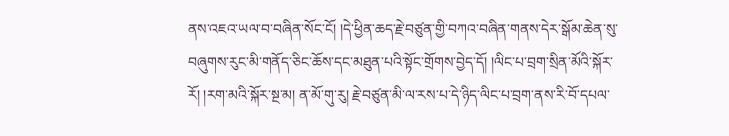ནས་འཇའ་ཡལ་བ་བཞིན་སོང་ངོ། །དེ་ཕྱིན་ཆད་རྗེ་བཙུན་གྱི་བཀའ་བཞིན་གནས་དེར་སྒོམ་ཆེན་སུ་བཞུགས་རུང་མི་གནོད་ཅིང་ཆོས་དང་མཐུན་པའི་སྟོང་གྲོགས་བྱེད་དོ། །ལིང་པ་བྲག་སྲིན་མོའི་སྐོར་རོ། །རག་མའི་སྐོར་སྔ་མ། ན་མོ་གུ་རུ། རྗེ་བཙུན་མི་ལ་རས་པ་དེ་ཉིད་ལིང་པ་བྲག་ནས་རི་བོ་དཔལ་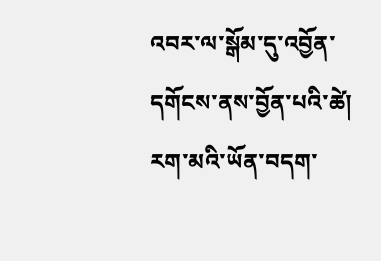འབར་ལ་སྒོམ་དུ་འབྱོན་དགོངས་ནས་བྱོན་པའི་ཚེ། རག་མའི་ཡོན་བདག་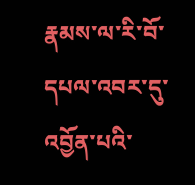རྣམས་ལ་རི་བོ་དཔལ་འབར་དུ་འབྱོན་པའི་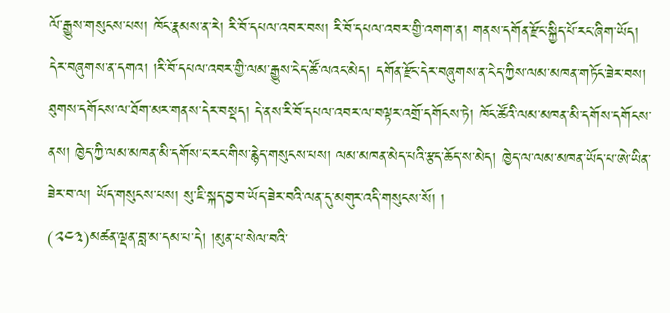ལོ་རྒྱུས་གསུངས་པས། ཁོང་རྣམས་ན་རེ། རི་བོ་དཔལ་འབར་བས། རི་བོ་དཔལ་འབར་གྱི་འགག་ན། གནས་དགོན་རྫོང་སྐྱིད་པོ་རང་ཞིག་ཡོད། དེར་བཞུགས་ན་དགའ། །རི་བོ་དཔལ་འབར་གྱི་ལམ་རྒྱུས་ངེད་ཚོ་ལའང་མེད། དགོན་རྫོང་དེར་བཞུགས་ན་ངེད་ཀྱིས་ལམ་མཁན་གཏོང་ཟེར་བས། ཐུགས་དགོངས་ལ་ཐོག་མར་གནས་དེར་བསྡད། དེ་ནས་རི་བོ་དཔལ་འབར་ལ་བལྟར་འགྲོ་དགོངས་ཏེ། ཁོང་ཚོའི་ལམ་མཁན་མི་དགོས་དགོངས་ནས། ཁྱེད་ཀྱི་ལམ་མཁན་མི་དགོས་ང་རང་གིས་རྙེད་གསུངས་པས། ལམ་མཁན་མེད་པའི་རྩད་ཆོད་ས་མེད། ཁྱེད་ལ་ལམ་མཁན་ཡོད་པ་ཨེ་ཡིན་ཟེར་བ་ལ། ཡོད་གསུངས་པས། སུ་ཇི་སྐད་བྱ་བ་ཡོད་ཟེར་བའི་ལན་དུ་མགུར་འདི་གསུངས་སོ། །
(༢༤༣)མཚན་ལྡན་བླ་མ་དམ་པ་དེ། །མུན་པ་སེལ་བའི་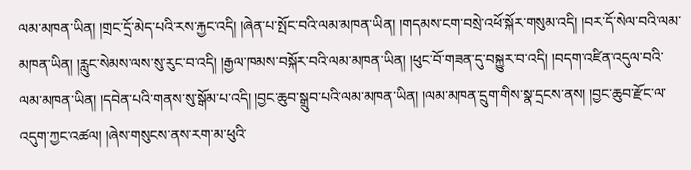ལམ་མཁན་ཡིན། །གྲང་དྲོ་མེད་པའི་རས་རྐྱང་འདི། །ཞེན་པ་སྤོང་བའི་ལམ་མཁན་ཡིན། །གདམས་ངག་བསྲེ་འཕོ་སྐོར་གསུམ་འདི། །བར་དོ་སེལ་བའི་ལམ་མཁན་ཡིན། །རླུང་སེམས་ལས་སུ་རུང་བ་འདི། །རྒྱལ་ཁམས་བསྐོར་བའི་ལམ་མཁན་ཡིན། །ཕུང་བོ་གཟན་དུ་བསྐྱུར་བ་འདི། །བདག་འཛིན་འདུལ་བའི་ལམ་མཁན་ཡིན། །དབེན་པའི་གནས་སུ་སྒོམ་པ་འདི། །བྱང་ཆུབ་སྒྲུབ་པའི་ལམ་མཁན་ཡིན། །ལམ་མཁན་དྲུག་གིས་སྣ་དྲངས་ནས། །བྱང་ཆུབ་རྫོང་ལ་འདུག་ཀྱང་འཚལ། །ཞེས་གསུངས་ནས་རག་མ་ཕུའི་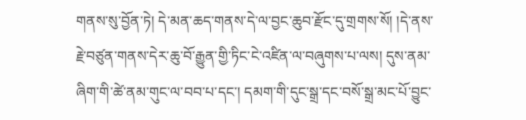གནས་སུ་བྱོན་ཏེ། དེ་མན་ཆད་གནས་དེ་ལ་བྱང་ཆུབ་རྫོང་དུ་གྲགས་སོ། །དེ་ནས་རྗེ་བཙུན་གནས་དེར་ཆུ་བོ་རྒྱུན་གྱི་ཏིང་ངེ་འཛིན་ལ་བཞུགས་པ་ལས། དུས་ནམ་ཞིག་གི་ཚེ་ནམ་གུང་ལ་བབ་པ་དང་། དམག་གི་དུང་སྒྲ་དང་བསོ་སྒྲ་མང་པོ་བྱུང་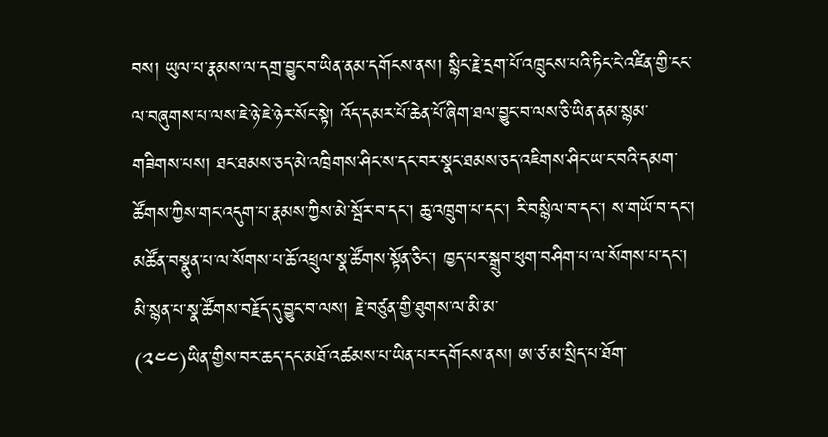བས། ཡུལ་པ་རྣམས་ལ་དགྲ་བྱུང་བ་ཡིན་ནམ་དགོངས་ནས། སྙིང་རྗེ་དྲག་པོ་འཁྲུངས་པའི་ཏིང་ངེ་འཛིན་གྱི་ངང་ལ་བཞུགས་པ་ལས་ཇེ་ཉེ་ཇེ་ཉེར་སོང་སྟེ། འོད་དམར་པོ་ཆེན་པོ་ཞིག་ཐལ་བྱུང་བ་ལས་ཅི་ཡིན་ནམ་སྙམ་གཟིགས་པས། ཐང་ཐམས་ཅད་མེ་འཁྲིགས་ཤིང་ས་དང་བར་སྣང་ཐམས་ཅད་འཇིགས་ཤིང་ཡ་ང་བའི་དམག་ཚོགས་ཀྱིས་གང་འདུག་པ་རྣམས་ཀྱིས་མེ་སྦོར་བ་དང་། ཆུ་འཁྲུག་པ་དང་། རི་བསྙིལ་བ་དང་། ས་གཡོ་བ་དང་། མཚོན་བསྣུན་པ་ལ་སོགས་པ་ཆོ་འཕྲུལ་སྣ་ཚོགས་སྟོན་ཅིང་། ཁྱད་པར་སྒྲུབ་ཕུག་བཤིག་པ་ལ་སོགས་པ་དང་། མི་སྙན་པ་སྣ་ཚོགས་བརྗོད་དུ་བྱུང་བ་ལས། རྗེ་བཙུན་གྱི་ཐུགས་ལ་མི་མ་
(༢༤༤)ཡིན་གྱིས་བར་ཆད་དང་མཐོ་འཚམས་པ་ཡིན་པར་དགོངས་ནས། ཨ་ཙ་མ་སྲིད་པ་ཐོག་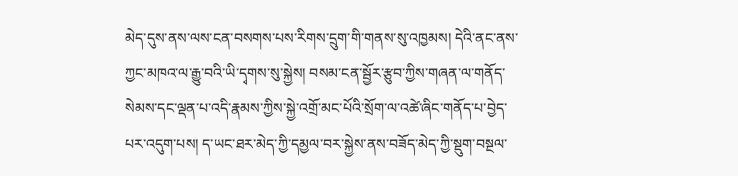མེད་དུས་ནས་ལས་ངན་བསགས་པས་རིགས་དྲུག་གི་གནས་སུ་འཁྱམས། དེའི་ནང་ནས་ཀྱང་མཁའ་ལ་རྒྱུ་བའི་ཡི་དྭགས་སུ་སྐྱེས། བསམ་ངན་སྦྱོར་རྩུབ་ཀྱིས་གཞན་ལ་གནོད་སེམས་དང་ལྡན་པ་འདི་རྣམས་ཀྱིས་སྐྱེ་འགྲོ་མང་པོའི་སྲོག་ལ་འཚེ་ཞིང་གནོད་པ་བྱེད་པར་འདུག་པས། ད་ཡང་ཐར་མེད་ཀྱི་དམྱལ་བར་སྐྱེས་ནས་བཟོད་མེད་ཀྱི་སྡུག་བསྔལ་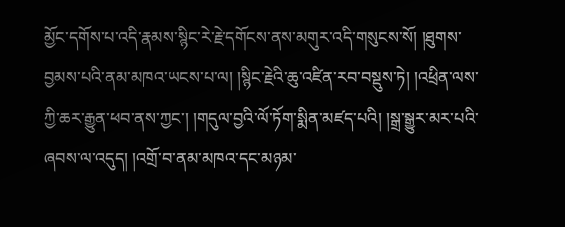མྱོང་དགོས་པ་འདི་རྣམས་སྙིང་རེ་རྗེ་དགོངས་ནས་མགུར་འདི་གསུངས་སོ། །ཐུགས་བྱམས་པའི་ནམ་མཁའ་ཡངས་པ་ལ། །སྙིང་རྗེའི་ཆུ་འཛིན་རབ་བསྡུས་ཏེ། །འཕྲིན་ལས་ཀྱི་ཆར་རྒྱུན་ཕབ་ནས་ཀྱང་། །གདུལ་བྱའི་ལོ་ཏོག་སྨིན་མཛད་པའི། །སྒྲ་སྒྱུར་མར་པའི་ཞབས་ལ་འདུད། །འགྲོ་བ་ནམ་མཁའ་དང་མཉམ་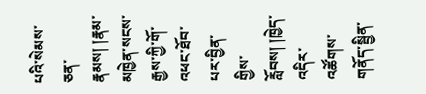པའི་སེམས་ཅན་རྣམས། །རྣམ་མཁྱེན་སངས་རྒྱས་ཀྱི་གོ་འཕང་ཐོབ་པར་བྱིན་གྱིས་རློབས། །ཁྱེད་འདིར་འཚོགས་གནོད་སྦྱིན་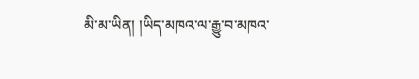མི་མ་ཡིན། །ཡིད་མཁའ་ལ་རྒྱུ་བ་མཁའ་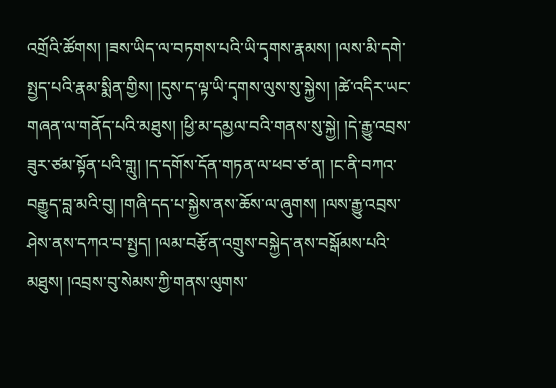འགྲོའི་ཚོགས། །ཟས་ཡིད་ལ་བཏགས་པའི་ཡི་དྭགས་རྣམས། །ལས་མི་དགེ་སྤྱད་པའི་རྣམ་སྨིན་གྱིས། །དུས་ད་ལྟ་ཡི་དྭགས་ལུས་སུ་སྐྱེས། །ཚེ་འདིར་ཡང་གཞན་ལ་གནོད་པའི་མཐུས། །ཕྱི་མ་དམྱལ་བའི་གནས་སུ་སྐྱེ། །དེ་རྒྱུ་འབྲས་ཟུར་ཙམ་སྟོན་པའི་གླུ། །ད་དགོས་དོན་གཏན་ལ་ཕབ་ཙ་ན། །ང་ནི་བཀའ་བརྒྱུད་བླ་མའི་བུ། །གཞི་དད་པ་སྐྱེས་ནས་ཆོས་ལ་ཞུགས། །ལས་རྒྱུ་འབྲས་ཤེས་ནས་དཀའ་བ་སྤྱད། །ལམ་བརྩོན་འགྲུས་བསྐྱེད་ནས་བསྒོམས་པའི་མཐུས། །འབྲས་བུ་སེམས་ཀྱི་གནས་ལུགས་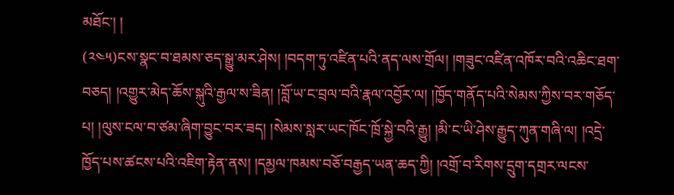མཐོང་། །
(༢༤༥)ངས་སྣང་བ་ཐམས་ཅད་སྒྱུ་མར་ཤེས། །བདག་ཏུ་འཛིན་པའི་ནད་ལས་གྲོལ། །གཟུང་འཛིན་འཁོར་བའི་འཆིང་ཐག་བཅད། །འགྱུར་མེད་ཆོས་སྐུའི་རྒྱལ་ས་ཟིན། །བློ་ཡ་ང་བྲལ་བའི་རྣལ་འབྱོར་ལ། །ཁྱོད་གནོད་པའི་སེམས་ཀྱིས་བར་གཅོད་པ། །ལུས་ངལ་བ་ཙམ་ཞིག་བྱུང་བར་ཟད། །སེམས་སླར་ཡང་ཁོང་ཁྲོ་སྐྱེ་བའི་རྒྱུ། །མི་ང་ཡི་ཤེས་རྒྱུད་ཀུན་གཞི་ལ། །འདྲེ་ཁྱོད་པས་ཚངས་པའི་འཇིག་རྟེན་ནས། །དམྱལ་ཁམས་བཅོ་བརྒྱད་ཡན་ཆད་ཀྱི། །འགྲོ་བ་རིགས་དྲུག་དགྲར་ལངས་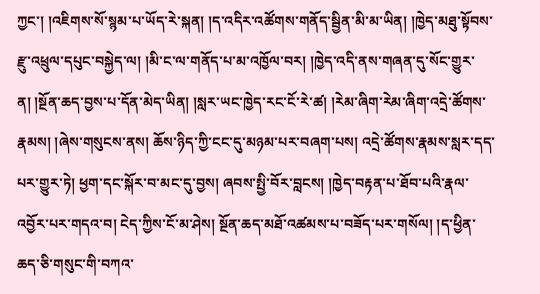ཀྱང་། །འཇིགས་སོ་སྙམ་པ་ཡོད་རེ་སྐན། །ད་འདིར་འཚོགས་གནོད་སྦྱིན་མི་མ་ཡིན། །ཁྱེད་མཐུ་སྟོབས་རྫུ་འཕྲུལ་དཔུང་བསྐྱེད་ལ། །མི་ང་ལ་གནོད་པ་མ་འཁྱོལ་བར། །ཁྱེད་འདི་ནས་གཞན་དུ་སོང་གྱུར་ན། །སྔོན་ཆད་བྱས་པ་དོན་མེད་ཡིན། །སླར་ཡང་ཁྱེད་རང་ངོ་རེ་ཚ། །རེམ་ཞིག་རེམ་ཞིག་འདྲེ་ཚོགས་རྣམས། །ཞེས་གསུངས་ནས། ཆོས་ཉིད་ཀྱི་ངང་དུ་མཉམ་པར་བཞག་པས། འདྲེ་ཚོགས་རྣམས་སླར་དད་པར་གྱུར་ཏེ། ཕྱག་དང་སྐོར་བ་མང་དུ་བྱས། ཞབས་སྤྱི་བོར་བླངས། །ཁྱེད་བརྟན་པ་ཐོབ་པའི་རྣལ་འབྱོར་པར་གདའ་བ། ངེད་ཀྱིས་ངོ་མ་ཤེས། སྔོན་ཆད་མཐོ་འཚམས་པ་བཟོད་པར་གསོལ། །ད་ཕྱིན་ཆད་ཅི་གསུང་གི་བཀའ་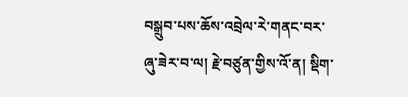བསྒྲུབ་པས་ཆོས་འབྲེལ་རེ་གནང་བར་ཞུ་ཟེར་བ་ལ། རྗེ་བཙུན་གྱིས་འོ་ན། སྡིག་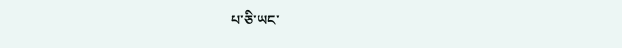པ་ཅི་ཡང་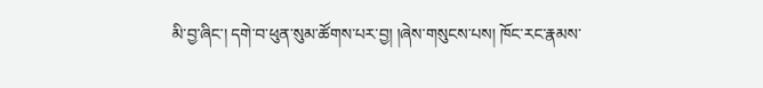མི་བྱ་ཞིང་། དགེ་བ་ཕུན་སུམ་ཚོགས་པར་བྱ། །ཞེས་གསུངས་པས། ཁོང་རང་རྣམས་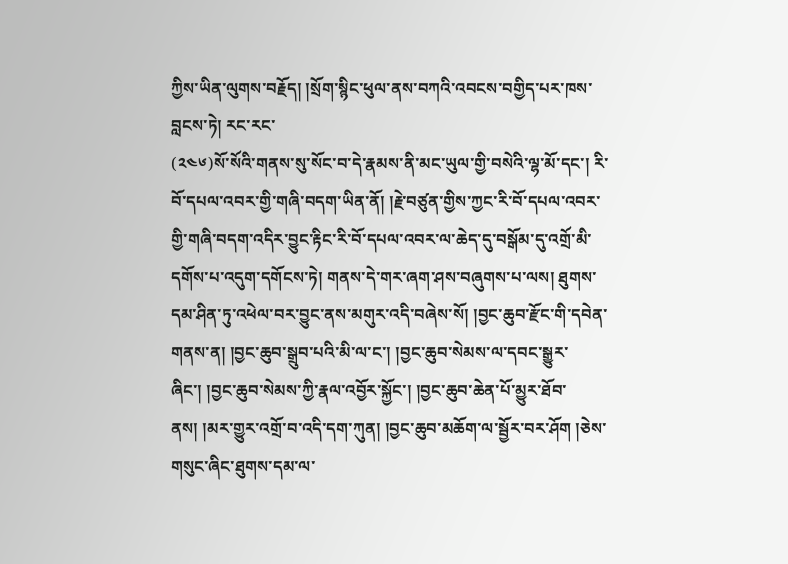ཀྱིས་ཡིན་ལུགས་བརྗོད། །སྲོག་སྙིང་ཕུལ་ནས་བཀའི་འབངས་བགྱིད་པར་ཁས་བླངས་ཏེ། རང་རང་
(༢༤༦)སོ་སོའི་གནས་སུ་སོང་བ་དེ་རྣམས་ནི་མང་ཡུལ་གྱི་བསེའི་ལྷ་མོ་དང་། རི་བོ་དཔལ་འབར་གྱི་གཞི་བདག་ཡིན་ནོ། །རྗེ་བཙུན་གྱིས་ཀྱང་རི་བོ་དཔལ་འབར་གྱི་གཞི་བདག་འདིར་བྱུང་རྟིང་རི་བོ་དཔལ་འབར་ལ་ཆེད་དུ་བསྒོམ་དུ་འགྲོ་མི་དགོས་པ་འདུག་དགོངས་ཏེ། གནས་དེ་གར་ཞག་ཤས་བཞུགས་པ་ལས། ཐུགས་དམ་ཤིན་ཏུ་འཕེལ་བར་བྱུང་ནས་མགུར་འདི་བཞེས་སོ། །བྱང་ཆུབ་རྫོང་གི་དབེན་གནས་ན། །བྱང་ཆུབ་སྒྲུབ་པའི་མི་ལ་ང་། །བྱང་ཆུབ་སེམས་ལ་དབང་སྒྱུར་ཞིང་། །བྱང་ཆུབ་སེམས་ཀྱི་རྣལ་འབྱོར་སྐྱོང་། །བྱང་ཆུབ་ཆེན་པོ་མྱུར་ཐོབ་ནས། །མར་གྱུར་འགྲོ་བ་འདི་དག་ཀུན། །བྱང་ཆུབ་མཆོག་ལ་སྦྱོར་བར་ཤོག །ཅེས་གསུང་ཞིང་ཐུགས་དམ་ལ་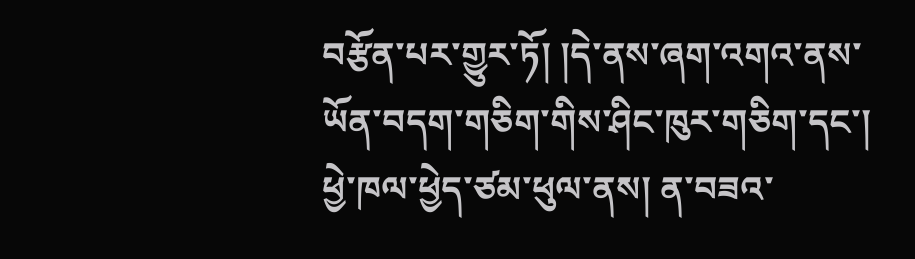བརྩོན་པར་གྱུར་ཏོ། །དེ་ནས་ཞག་འགའ་ནས་ཡོན་བདག་གཅིག་གིས་ཤིང་ཁུར་གཅིག་དང་། ཕྱེ་ཁལ་ཕྱེད་ཙམ་ཕུལ་ནས། ན་བཟའ་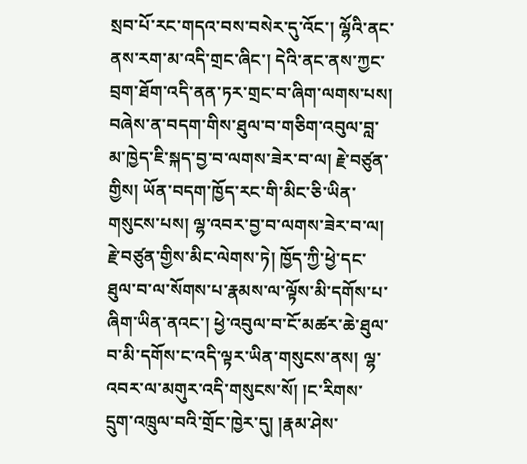སྲབ་པོ་རང་གདའ་བས་བསེར་དུ་འོང་། ལྷོའི་ནང་ནས་རག་མ་འདི་གྲང་ཞིང་། དེའི་ནང་ནས་ཀྱང་བྲག་ཐོག་འདི་ནན་ཏར་གྲང་བ་ཞིག་ལགས་པས། བཞེས་ན་བདག་གིས་ཐུལ་བ་གཅིག་འབུལ་བླ་མ་ཁྱེད་ཇི་སྐད་བྱ་བ་ལགས་ཟེར་བ་ལ། རྗེ་བཙུན་གྱིས། ཡོན་བདག་ཁྱོད་རང་གི་མིང་ཅི་ཡིན་གསུངས་པས། ལྷ་འབར་བྱ་བ་ལགས་ཟེར་བ་ལ། རྗེ་བཙུན་གྱིས་མིང་ལེགས་ཏེ། ཁྱོད་ཀྱི་ཕྱེ་དང་ཐུལ་བ་ལ་སོགས་པ་རྣམས་ལ་ལྟོས་མི་དགོས་པ་ཞིག་ཡིན་ནའང་། ཕྱེ་འབུལ་བ་ངོ་མཚར་ཆེ་ཐུལ་བ་མི་དགོས་ང་འདི་ལྟར་ཡིན་གསུངས་ནས། ལྷ་འབར་ལ་མགུར་འདི་གསུངས་སོ། །ང་རིགས་དྲུག་འཁྲུལ་བའི་གྲོང་ཁྱེར་དུ། །རྣམ་ཤེས་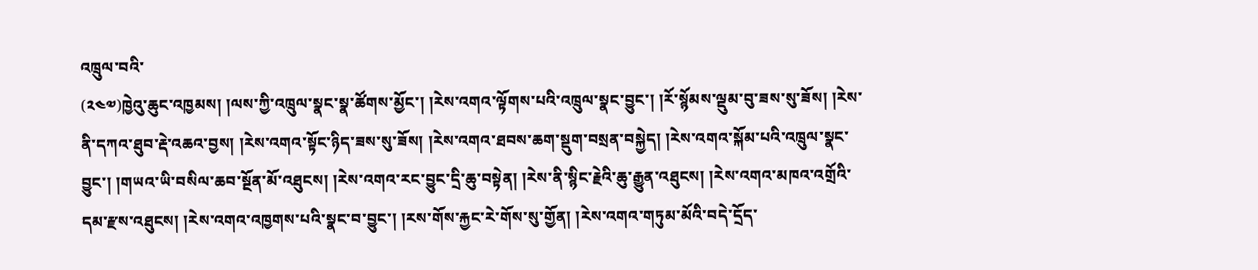འཁྲུལ་བའི་
(༢༤༧)ཁྱེའུ་ཆུང་འཁྱམས། །ལས་ཀྱི་འཁྲུལ་སྣང་སྣ་ཚོགས་མྱོང་། །རེས་འགའ་ལྟོགས་པའི་འཁྲུལ་སྣང་བྱུང་། །རོ་སྙོམས་ལྡུམ་བུ་ཟས་སུ་ཟོས། །རེས་ནི་དཀའ་ཐུབ་རྡེ་འཆའ་བྱས། །རེས་འགའ་སྟོང་ཉིད་ཟས་སུ་ཟོས། །རེས་འགའ་ཐབས་ཆག་སྡུག་བསྲན་བསྐྱེད། །རེས་འགའ་སྐོམ་པའི་འཁྲུལ་སྣང་བྱུང་། །གཡའ་ཡི་བསིལ་ཆབ་སྔོན་མོ་འཐུངས། །རེས་འགའ་རང་བྱུང་དྲི་ཆུ་བསྟེན། །རེས་ནི་སྙིང་རྗེའི་ཆུ་རྒྱུན་འཐུངས། །རེས་འགའ་མཁའ་འགྲོའི་དམ་རྫས་འཐུངས། །རེས་འགའ་འཁྱགས་པའི་སྣང་བ་བྱུང་། །རས་གོས་རྐྱང་རེ་གོས་སུ་གྱོན། །རེས་འགའ་གཏུམ་མོའི་བདེ་དྲོད་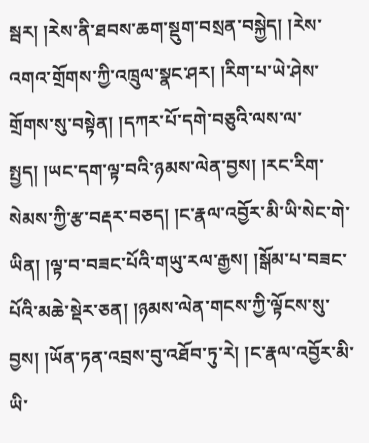སྦར། །རེས་ནི་ཐབས་ཆག་སྡུག་བསྲན་བསྐྱེད། །རེས་འགའ་གྲོགས་ཀྱི་འཁྲུལ་སྣང་ཤར། །རིག་པ་ཡེ་ཤེས་གྲོགས་སུ་བསྟེན། །དཀར་པོ་དགེ་བཅུའི་ལས་ལ་སྤྱད། །ཡང་དག་ལྟ་བའི་ཉམས་ལེན་བྱས། །རང་རིག་སེམས་ཀྱི་རྩ་བརྡར་བཅད། །ང་རྣལ་འབྱོར་མི་ཡི་སེང་གེ་ཡིན། །ལྟ་བ་བཟང་པོའི་གཡུ་རལ་རྒྱས། །སྒོམ་པ་བཟང་པོའི་མཆེ་སྡེར་ཅན། །ཉམས་ལེན་གངས་ཀྱི་ལྟོངས་སུ་བྱས། །ཡོན་ཏན་འབྲས་བུ་འཐོབ་ཏུ་རེ། །ང་རྣལ་འབྱོར་མི་ཡི་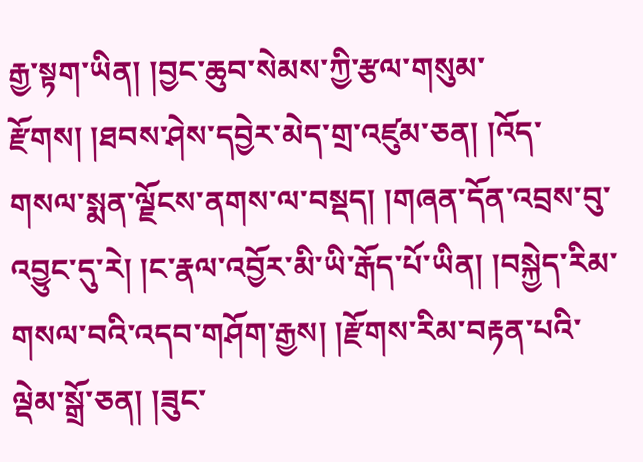རྒྱ་སྟག་ཡིན། །བྱང་ཆུབ་སེམས་ཀྱི་རྩལ་གསུམ་རྫོགས། །ཐབས་ཤེས་དབྱེར་མེད་གྲ་འཛུམ་ཅན། །འོད་གསལ་སྨན་ལྗོངས་ནགས་ལ་བསྡད། །གཞན་དོན་འབྲས་བུ་འབྱུང་དུ་རེ། །ང་རྣལ་འབྱོར་མི་ཡི་རྒོད་པོ་ཡིན། །བསྐྱེད་རིམ་གསལ་བའི་འདབ་གཤོག་རྒྱས། །རྫོགས་རིམ་བརྟན་པའི་ལྡེམ་སྒྲོ་ཅན། །ཟུང་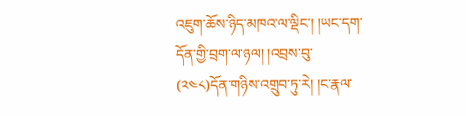འཇུག་ཆོས་ཉིད་མཁའ་ལ་ལྡིང་། །ཡང་དག་དོན་གྱི་བྲག་ལ་ཉལ། །འབྲས་བུ་
(༢༤༨)དོན་གཉིས་འགྲུབ་ཏུ་རེ། །ང་རྣལ་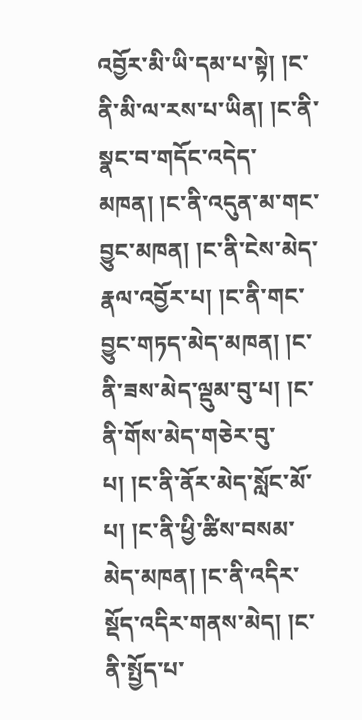འབྱོར་མི་ཡི་དམ་པ་སྟེ། །ང་ནི་མི་ལ་རས་པ་ཡིན། །ང་ནི་སྣང་བ་གདོང་འདེད་མཁན། །ང་ནི་འདུན་མ་གང་བྱུང་མཁན། །ང་ནི་ངེས་མེད་རྣལ་འབྱོར་པ། །ང་ནི་གང་བྱུང་གཏད་མེད་མཁན། །ང་ནི་ཟས་མེད་ལྡུམ་བུ་པ། །ང་ནི་གོས་མེད་གཅེར་བུ་པ། །ང་ནི་ནོར་མེད་སློང་མོ་པ། །ང་ནི་ཕྱི་ཚིས་བསམ་མེད་མཁན། །ང་ནི་འདིར་སྡོད་འདིར་གནས་མེད། །ང་ནི་སྤྱོད་པ་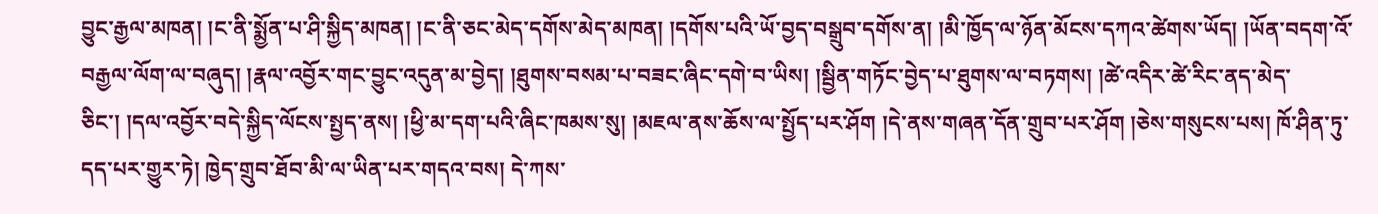བྱུང་རྒྱལ་མཁན། །ང་ནི་སྨྱོན་པ་ཤི་སྐྱིད་མཁན། །ང་ནི་ཅང་མེད་དགོས་མེད་མཁན། །དགོས་པའི་ཡོ་བྱད་བསྒྲུབ་དགོས་ན། །མི་ཁྱོད་ལ་ཉོན་མོངས་དཀའ་ཚེགས་ཡོད། །ཡོན་བདག་འོ་བརྒྱལ་ལོག་ལ་བཞུད། །རྣལ་འབྱོར་གང་བྱུང་འདུན་མ་བྱེད། །ཐུགས་བསམ་པ་བཟང་ཞིང་དགེ་བ་ཡིས། །སྦྱིན་གཏོང་བྱེད་པ་ཐུགས་ལ་བཏགས། །ཚེ་འདིར་ཚེ་རིང་ནད་མེད་ཅིང་། །དལ་འབྱོར་བདེ་སྐྱིད་ལོངས་སྤྱད་ནས། །ཕྱི་མ་དག་པའི་ཞིང་ཁམས་སུ། །མཇལ་ནས་ཆོས་ལ་སྤྱོད་པར་ཤོག །དེ་ནས་གཞན་དོན་གྲུབ་པར་ཤོག །ཅེས་གསུངས་པས། ཁོ་ཤིན་ཏུ་དད་པར་གྱུར་ཏེ། ཁྱེད་གྲུབ་ཐོབ་མི་ལ་ཡིན་པར་གདའ་བས། དེ་ཀས་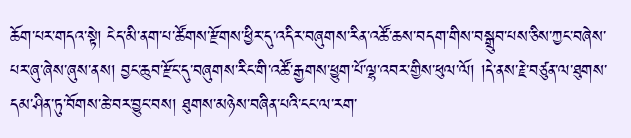ཆོག་པར་གདའ་སྟེ། ངེད་མི་ནག་པ་ཚོགས་རྫོགས་ཕྱིར་དུ་འདིར་བཞུགས་རིན་འཚོ་ཆས་བདག་གིས་བསྒྲུབ་པས་ཅིས་ཀྱང་བཞེས་པར་ཞུ་ཞེས་ཞུས་ནས། བྱང་ཆུབ་རྫོང་དུ་བཞུགས་རིང་གི་འཚོ་རྒྱགས་ཕྱུག་པོ་ལྷ་འབར་གྱིས་ཕུལ་ལོ། །དེ་ནས་རྗེ་བཙུན་ལ་ཐུགས་དམ་ཤིན་ཏུ་བོགས་ཆེ་བར་བྱུང་བས། ཐུགས་མཉེས་བཞིན་པའི་ངང་ལ་རག་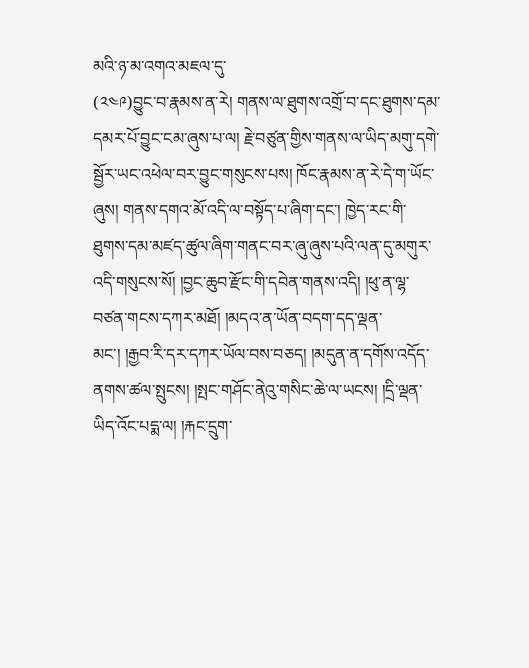མའི་ཉ་མ་འགའ་མཇལ་དུ་
(༢༤༩)བྱུང་བ་རྣམས་ན་རེ། གནས་ལ་ཐུགས་འགྲོ་བ་དང་ཐུགས་དམ་དམར་པོ་བྱུང་ངམ་ཞུས་པ་ལ། རྗེ་བཙུན་གྱིས་གནས་ལ་ཡིད་མགུ་དགེ་སྦྱོར་ཡང་འཕེལ་བར་བྱུང་གསུངས་པས། ཁོང་རྣམས་ན་རེ་དེ་ག་ཡོང་ཞུས། གནས་དགའ་མོ་འདི་ལ་བསྟོད་པ་ཞིག་དང་། ཁྱེད་རང་གི་ཐུགས་དམ་མཛད་ཚུལ་ཞིག་གནང་བར་ཞུ་ཞུས་པའི་ལན་དུ་མགུར་འདི་གསུངས་སོ། །བྱང་ཆུབ་རྫོང་གི་དབེན་གནས་འདི། །ཕུ་ན་ལྷ་བཙན་གངས་དཀར་མཐོ། །མདའ་ན་ཡོན་བདག་དད་ལྡན་མང་། །རྒྱབ་རི་དར་དཀར་ཡོལ་བས་བཅད། །མདུན་ན་དགོས་འདོད་ནགས་ཚལ་སྤུངས། །སྤང་གཤོང་ནེའུ་གསིང་ཆེ་ལ་ཡངས། །དྲི་ལྡན་ཡིད་འོང་པདྨ་ལ། །རྐང་དྲུག་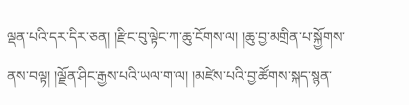ལྡན་པའི་དར་དིར་ཅན། །རྫིང་བུ་ལྟེང་ཀ་ཆུ་ངོགས་ལ། །ཆུ་བྱ་མགྲིན་པ་སྐྱོགས་ནས་བལྟ། །ལྗོན་ཤིང་རྒྱས་པའི་ཡལ་ག་ལ། །མཛེས་པའི་བྱ་ཚོགས་སྐད་སྙན་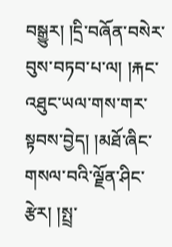བསྒྱུར། །དྲི་བཞོན་བསེར་བུས་བཏབ་པ་ལ། །རྐང་འཐུང་ཡལ་གས་གར་སྟབས་བྱེད། །མཐོ་ཞིང་གསལ་བའི་ལྗོན་ཤིང་རྩེར། །སྤྲ་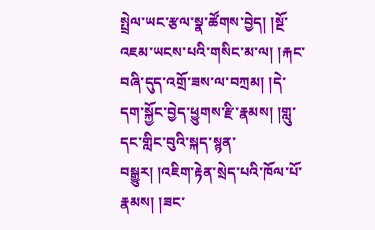སྤྲེལ་ཡང་རྩལ་སྣ་ཚོགས་བྱེད། །སྔོ་འཇམ་ཡངས་པའི་གསིང་མ་ལ། །རྐང་བཞི་དུད་འགྲོ་ཟས་ལ་བཀྲམ། །དེ་དག་སྐྱོང་བྱེད་ཕྱུགས་རྫི་རྣམས། །གླུ་དང་གླིང་བུའི་སྐད་སྙན་བསྒྱུར། །འཇིག་རྟེན་སྲེད་པའི་ཁོལ་པོ་རྣམས། །ཟང་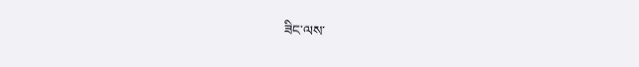ཟིང་ལས་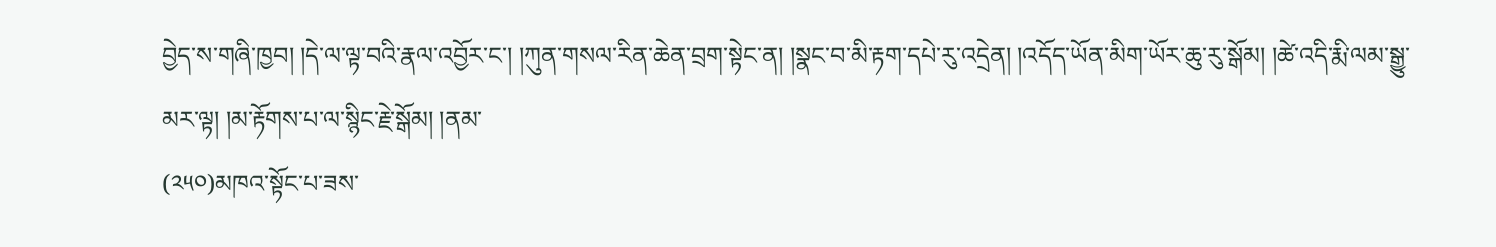བྱེད་ས་གཞི་ཁྱབ། །དེ་ལ་ལྟ་བའི་རྣལ་འབྱོར་ང་། །ཀུན་གསལ་རིན་ཆེན་བྲག་སྟེང་ན། །སྣང་བ་མི་རྟག་དཔེ་རུ་འདྲེན། །འདོད་ཡོན་མིག་ཡོར་ཆུ་རུ་སྒོམ། །ཚེ་འདི་རྨི་ལམ་སྒྱུ་མར་ལྟ། །མ་རྟོགས་པ་ལ་སྙིང་རྗེ་སྒོམ། །ནམ་
(༢༥༠)མཁའ་སྟོང་པ་ཟས་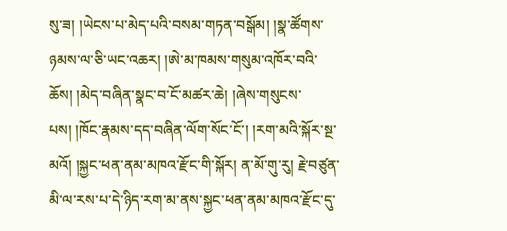སུ་ཟ། །ཡེངས་པ་མེད་པའི་བསམ་གཏན་བསྒོམ། །སྣ་ཚོགས་ཉམས་ལ་ཅི་ཡང་འཆར། །ཨེ་མ་ཁམས་གསུམ་འཁོར་བའི་ཆོས། །མེད་བཞིན་སྣང་བ་ངོ་མཚར་ཆེ། །ཞེས་གསུངས་པས། །ཁོང་རྣམས་དད་བཞིན་ལོག་སོང་ངོ་། །རག་མའི་སྐོར་སྔ་མའོ། །སྐྱང་ཕན་ནམ་མཁའ་རྫོང་གི་སྐོར། ན་མོ་གུ་རུ། རྗེ་བཙུན་མི་ལ་རས་པ་དེ་ཉིད་རག་མ་ནས་སྐྱང་ཕན་ནམ་མཁའ་རྫོང་དུ་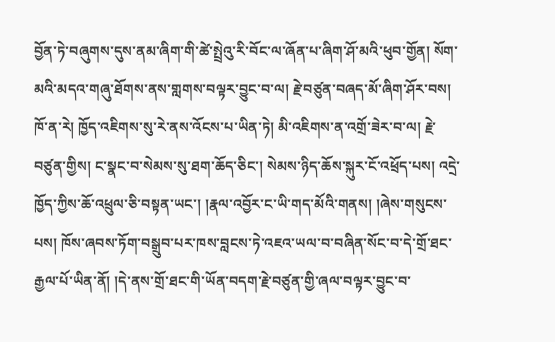བྱོན་ཏེ་བཞུགས་དུས་ནམ་ཞིག་གི་ཚེ་སྤྲེའུ་རི་བོང་ལ་ཞོན་པ་ཞིག་ཤོ་མའི་ཕུབ་གྱོན། སོག་མའི་མདའ་གཞུ་ཐོགས་ནས་གླགས་བལྟར་བྱུང་བ་ལ། རྗེ་བཙུན་བཞད་མོ་ཞིག་ཤོར་བས། ཁོ་ན་རེ། ཁྱོད་འཇིགས་སུ་རེ་ནས་འོངས་པ་ཡིན་ཏེ། མི་འཇིགས་ན་འགྲོ་ཟེར་བ་ལ། རྗེ་བཙུན་གྱིས། ང་སྣང་བ་སེམས་སུ་ཐག་ཆོད་ཅིང་། སེམས་ཉིད་ཆོས་སྐུར་ངོ་འཕྲོད་པས། འདྲེ་ཁྱོད་ཀྱིས་ཆོ་འཕྲུལ་ཅི་བསྟན་ཡང་། །རྣལ་འབྱོར་ང་ཡི་གད་མོའི་གནས། །ཞེས་གསུངས་པས། ཁོས་ཞབས་ཏོག་བསྒྲུབ་པར་ཁས་བླངས་ཏེ་འཇའ་ཡལ་བ་བཞིན་སོང་བ་དེ་གྲོ་ཐང་རྒྱལ་པོ་ཡིན་ནོ། །དེ་ནས་གྲོ་ཐང་གི་ཡོན་བདག་རྗེ་བཙུན་གྱི་ཞལ་བལྟར་བྱུང་བ་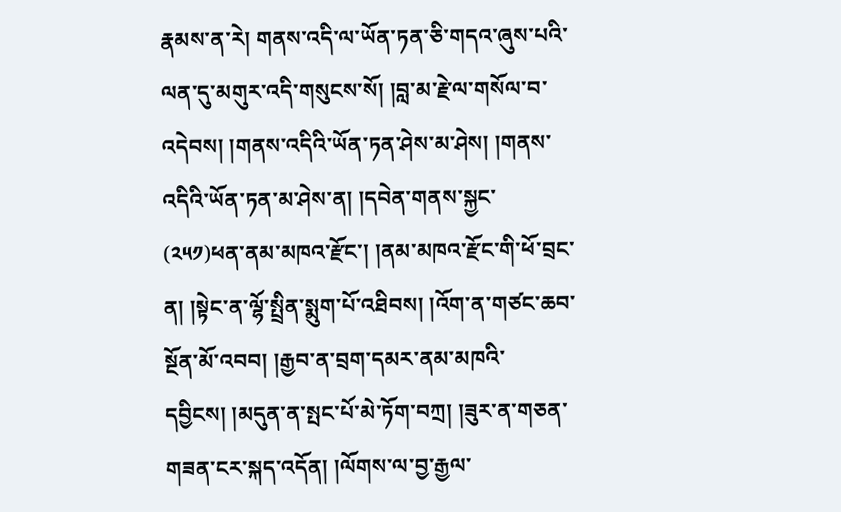རྣམས་ན་རེ། གནས་འདི་ལ་ཡོན་ཏན་ཅི་གདའ་ཞུས་པའི་ལན་དུ་མགུར་འདི་གསུངས་སོ། །བླ་མ་རྗེ་ལ་གསོལ་བ་འདེབས། །གནས་འདིའི་ཡོན་ཏན་ཤེས་མ་ཤེས། །གནས་འདིའི་ཡོན་ཏན་མ་ཤེས་ན། །དབེན་གནས་སྐྱང་
(༢༥༡)ཕན་ནམ་མཁའ་རྫོང་། །ནམ་མཁའ་རྫོང་གི་ཕོ་བྲང་ན། །སྟེང་ན་ལྷོ་སྤྲིན་སྨུག་པོ་འཐིབས། །འོག་ན་གཙང་ཆབ་སྔོན་མོ་འབབ། །རྒྱབ་ན་བྲག་དམར་ནམ་མཁའི་དབྱིངས། །མདུན་ན་སྤང་པོ་མེ་ཏོག་བཀྲ། །ཟུར་ན་གཅན་གཟན་ངར་སྐད་འདོན། །ལོགས་ལ་བྱ་རྒྱལ་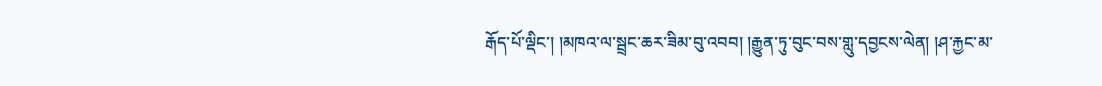རྒོད་པོ་ལྡིང་། །མཁའ་ལ་སྦྲང་ཆར་ཟིམ་བུ་འབབ། །རྒྱུན་ཏུ་བུང་བས་གླུ་དབྱངས་ལེན། །ཤ་རྐྱང་མ་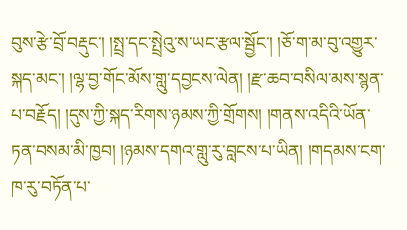བུས་རྩེ་བྲོ་བརྡུང་། །སྤྲ་དང་སྤྲེའུ་ས་ཡང་རྩལ་སྦྱོང་། །ཅོ་ག་མ་བུ་འགྱུར་སྐད་མང་། །ལྷ་བྱ་གོང་མོས་གླུ་དབྱངས་ལེན། །རྫ་ཆབ་བསིལ་མས་སྙན་པ་བརྗོད། །དུས་ཀྱི་སྐད་རིགས་ཉམས་ཀྱི་གྲོགས། །གནས་འདིའི་ཡོན་ཏན་བསམ་མི་ཁྱབ། །ཉམས་དགའ་གླུ་རུ་བླངས་པ་ཡིན། །གདམས་ངག་ཁ་རུ་བཏོན་པ་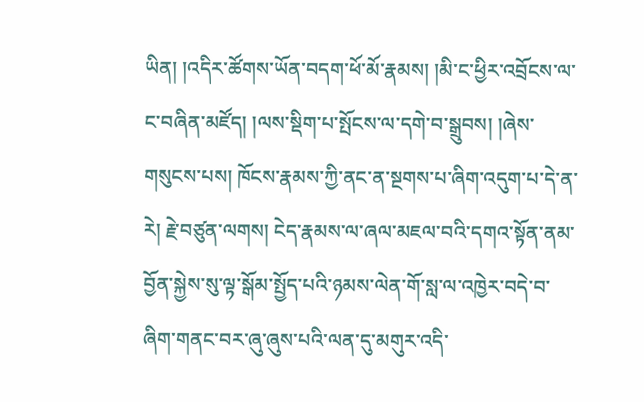ཡིན། །འདིར་ཚོགས་ཡོན་བདག་ཕོ་མོ་རྣམས། །མི་ང་ཕྱིར་འབྲོངས་ལ་ང་བཞིན་མཛོད། །ལས་སྡིག་པ་སྤོངས་ལ་དགེ་བ་སྒྲུབས། །ཞེས་གསུངས་པས། ཁོངས་རྣམས་ཀྱི་ནང་ན་སྔགས་པ་ཞིག་འདུག་པ་དེ་ན་རེ། རྗེ་བཙུན་ལགས། ངེད་རྣམས་ལ་ཞལ་མཇལ་བའི་དགའ་སྟོན་ནམ་བྱོན་སྐྱེས་སུ་ལྟ་སྒོམ་སྤྱོད་པའི་ཉམས་ལེན་གོ་སླ་ལ་འཁྱེར་བདེ་བ་ཞིག་གནང་བར་ཞུ་ཞུས་པའི་ལན་དུ་མགུར་འདི་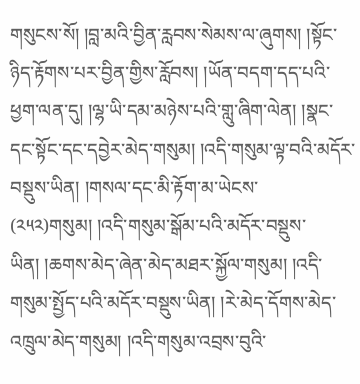གསུངས་སོ། །བླ་མའི་བྱིན་རླབས་སེམས་ལ་ཞུགས། །སྟོང་ཉིད་རྟོགས་པར་བྱིན་གྱིས་རློབས། །ཡོན་བདག་དད་པའི་ཕྱག་ལན་དུ། །ལྷ་ཡི་དམ་མཉེས་པའི་གླུ་ཞིག་ལེན། །སྣང་དང་སྟོང་དང་དབྱེར་མེད་གསུམ། །འདི་གསུམ་ལྟ་བའི་མདོར་བསྡུས་ཡིན། །གསལ་དང་མི་རྟོག་མ་ཡེངས་
(༢༥༢)གསུམ། །འདི་གསུམ་སྒོམ་པའི་མདོར་བསྡུས་ཡིན། །ཆགས་མེད་ཞེན་མེད་མཐར་སྐྱོལ་གསུམ། །འདི་གསུམ་སྤྱོད་པའི་མདོར་བསྡུས་ཡིན། །རེ་མེད་དོགས་མེད་འཁྲུལ་མེད་གསུམ། །འདི་གསུམ་འབྲས་བུའི་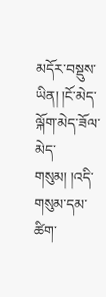མདོར་བསྡུས་ཡིན། །ངོ་མེད་ལྐོག་མེད་ཟོལ་མེད་གསུམ། །འདི་གསུམ་དམ་ཚིག་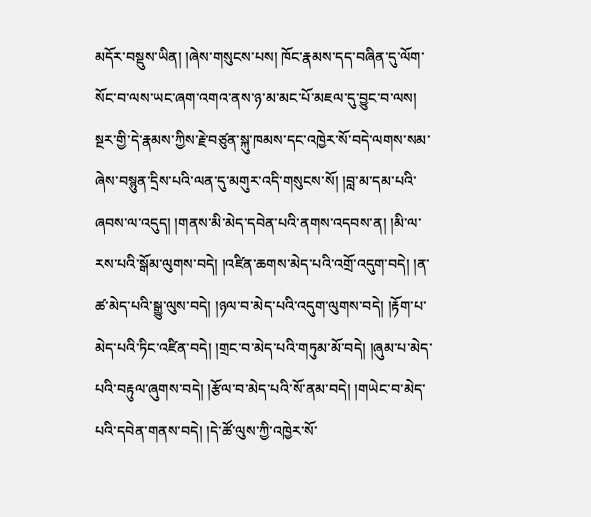མདོར་བསྡུས་ཡིན། །ཞེས་གསུངས་པས། ཁོང་རྣམས་དད་བཞིན་དུ་ལོག་སོང་བ་ལས་ཡང་ཞག་འགའ་ནས་ཉ་མ་མང་པོ་མཇལ་དུ་བྱུང་བ་ལས། སྔར་གྱི་དེ་རྣམས་ཀྱིས་རྗེ་བཙུན་སྐུ་ཁམས་དང་འཁྱེར་སོ་བདེ་ལགས་སམ་ཞེས་བསྙུན་དྲིས་པའི་ལན་དུ་མགུར་འདི་གསུངས་སོ། །བླ་མ་དམ་པའི་ཞབས་ལ་འདུད། །གནས་མི་མེད་དབེན་པའི་ནགས་འདབས་ན། །མི་ལ་རས་པའི་སྒོམ་ལུགས་བདེ། །འཛིན་ཆགས་མེད་པའི་འགྲོ་འདུག་བདེ། །ན་ཚ་མེད་པའི་སྒྱུ་ལུས་བདེ། །ཉལ་བ་མེད་པའི་འདུག་ལུགས་བདེ། །རྟོག་པ་མེད་པའི་ཏིང་འཛིན་བདེ། །གྲང་བ་མེད་པའི་གཏུམ་མོ་བདེ། །ཞུམ་པ་མེད་པའི་བརྟུལ་ཞུགས་བདེ། །རྩོལ་བ་མེད་པའི་སོ་ནམ་བདེ། །གཡེང་བ་མེད་པའི་དབེན་གནས་བདེ། །དེ་ཚོ་ལུས་ཀྱི་འཁྱེར་སོ་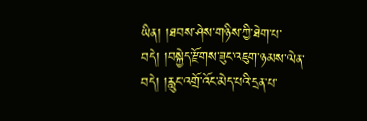ཡིན། །ཐབས་ཤེས་གཉིས་ཀྱི་ཐེག་པ་བདེ། །བསྐྱེད་རྫོགས་ཟུང་འཇུག་ཉམས་ལེན་བདེ། །རླུང་འགྲོ་འོང་མེད་པའི་དྲན་པ་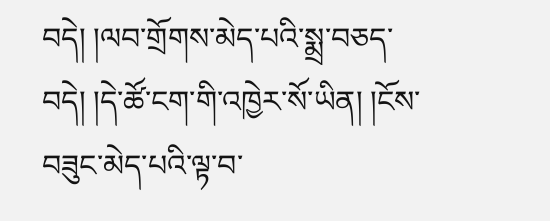བདེ། །ལབ་གྲོགས་མེད་པའི་སྨྲ་བཅད་བདེ། །དེ་ཚོ་ངག་གི་འཁྱེར་སོ་ཡིན། །ངོས་བཟུང་མེད་པའི་ལྟ་བ་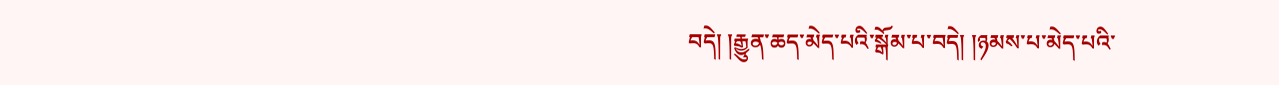བདེ། །རྒྱུན་ཆད་མེད་པའི་སྒོམ་པ་བདེ། །ཉམས་པ་མེད་པའི་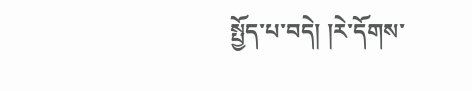སྤྱོད་པ་བདེ། །རེ་དོགས་